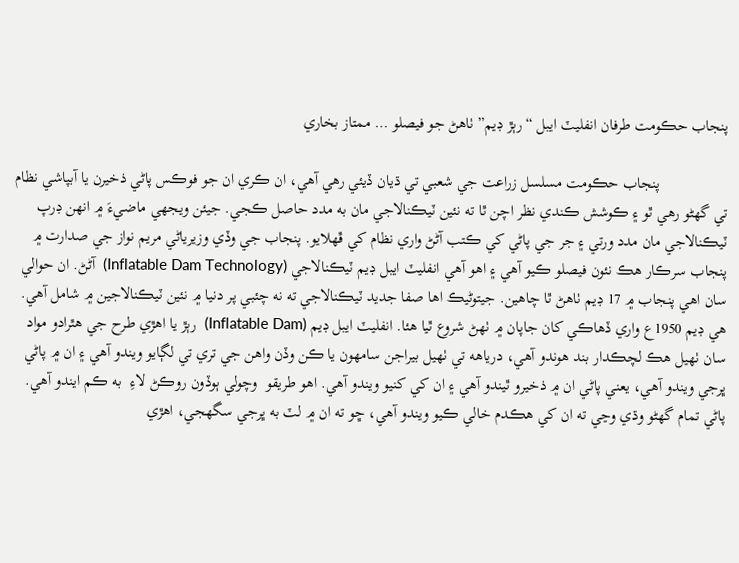پنجاب حڪومت طرفان انفليٽ ايبل “رٻڙ ڊيم” ٺاھڻ جو فيصلو … ممتاز بخاري

                 پنجاب حڪومت مسلسل زراعت جي شعبي تي ڌيان ڏيئي رهي آهي، ان ڪري ان جو فوڪس پاڻي ذخيرن يا آبپاشي نظام تي گهڻو رهي ٿو ۽ ڪوشش ڪندي نظر اچن ٿا ته نئين ٽيڪنالاجي مان به مدد حاصل ڪجي. جيئن ويجهي ماضيءَ ۾ انهن ڊرپ ٽيڪنالاجي مان مدد ورتي ۽ جر جي پاڻي کي ڪتب آڻڻ واري نظام کي ڦهلايو. پنجاب جي وڏي وزيرياڻي مريم نواز جي صدارت ۾ پنجاب سرڪار هڪ نئون فيصلو ڪيو آهي ۽ اهو آهي انفليٽ ايبل ڊيم ٽيڪنالاجي (Inflatable Dam Technology)  آڻڻ. ان حوالي سان اهي پنجاب ۾ 17 ڊيم ٺاهڻ ٿا چاهين. جيتوڻيڪ اها صفا جديد ٽيڪنالاجي ته نه چئبي پر دنيا ۾ نئين ٽيڪنالاجين ۾ شامل آهي. هي ڊيم 1950ع واري ڏهاڪي کان جاپان ۾ ٺهڻ شروع ٿيا هئا. انفليٽ ايبل ڊيم (Inflatable Dam)  رٻڙ يا اهڙي طرح جي هٿرادو مواد سان ٺهيل هڪ لچڪدار بند هوندو آهي، درياهه تي ٺهيل بيراجن سامهون يا ڪن وڏن واهن جي تري تي لڳايو ويندو آهي ۽ ان ۾ پاڻي ڀرجي ويندو آهي، يعني پاڻي ان ۾ ذخيرو ٿيندو آهي ۽ ان کي کنيو ويندو آهي. اهو طريقو  وچولي ٻوڏون روڪڻ لاءِ  به ڪم ايندو آهي. پاڻي تمام گهڻو وڌي وڃي ته ان کي هڪدم خالي ڪيو ويندو آهي، ڇو ته ان ۾ لٽ به ڀرجي سگهجي، اهڙي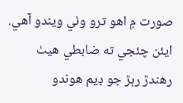صورت ۾ اهو ترو وٺي ويندو آهي. ايئن چئجي ته ضابطي هيٺ رهندڙ رٻڙ جو ڊيم هوندو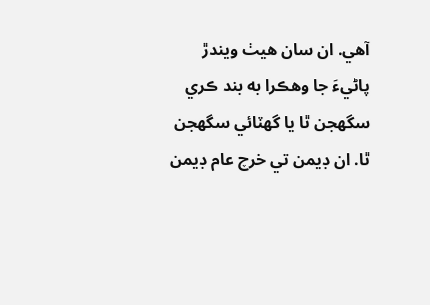آهي. ان سان هيٺ ويندڙ پاڻيءَ جا وهڪرا به بند ڪري سگهجن ٿا يا گهٽائي سگهجن ٿا. ان ڊيمن تي خرچ عام ڊيمن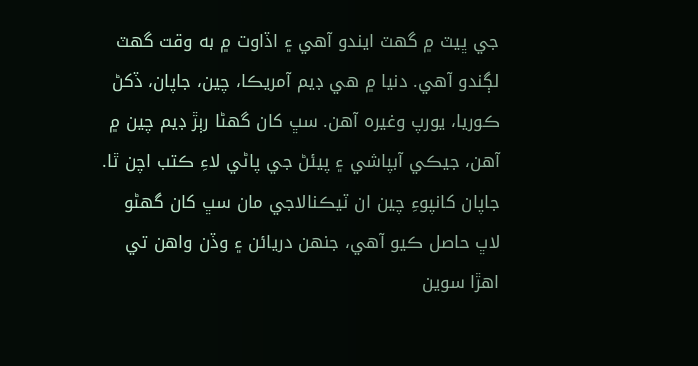جي ڀيٽ ۾ گهٽ ايندو آهي ۽ اڏاوت ۾ به وقت گهٽ لڳندو آهي. دنيا ۾ هي ڊيم آمريڪا، چين، جاپان، ڏکڻ ڪوريا، يورپ وغيره آهن. سڀ کان گهڻا رٻڙ ڊيم چين ۾ آهن، جيڪي آبپاشي ۽ پيئڻ جي پاڻي لاءِ ڪتب اچن ٿا. جاپان کانپوءِ چين ان ٽيڪنالاجي مان سڀ کان گهڻو لاڀ حاصل ڪيو آهي، جنهن دريائن ۽ وڏن واهن تي اهڙا سوين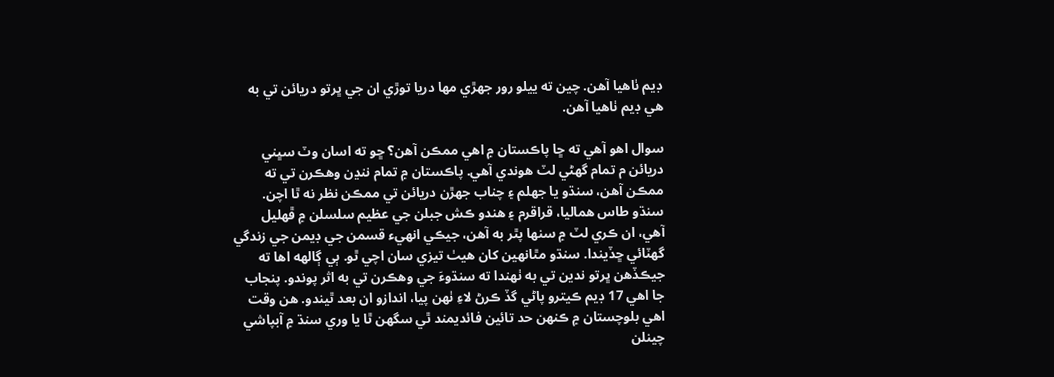ڊيم ٺاهيا آهن. چين ته ييلو رور جهڙي مها دريا توڙي ان جي ڀرتو دريائن تي به هي ڊيم ٺاهيا آهن.

سوال اهو آهي ته ڇا پاڪستان ۾ اهي ممڪن آهن؟ ڇو ته اسان وٽ سڀني دريائن م تمام گهڻي لٽ هوندي آهي. پاڪستان ۾ تمام ننڍن وهڪرن تي ته ممڪن آهن، سنڌو يا جهلم ۽ چناب جهڙن دريائن تي ممڪن نظر نه ٿا اچن. سنڌو طاس هماليا، قراقرم ۽ هندو ڪش جبلن جي عظيم سلسلن ۾ ڦهليل آهي، ان ڪري لٽ ۾ سنها پٿر به آهن، جيڪي انهيء قسمن جي ڊيمن جي زندگي گهٽائي ڇڏيندا. سنڌو مٿانهين کان هيٺ تيزي سان اچي ٿو. ٻي ڳالهه اها ته جيڪڏهن ڀرتو ندين تي به ٺهندا ته سنڌوءَ جي وهڪرن تي به اثر پوندو. پنجاب جا اهي 17 ڊيم ڪيترو پاڻي گڏ ڪرڻ لاءِ ٺهن پيا، اندازو ان بعد ٿيندو. هن وقت اهي بلوچستان ۾ ڪنهن حد تائين فائديمند ٿي سگهن ٿا يا وري سنڌ ۾ آبپاشي چينلن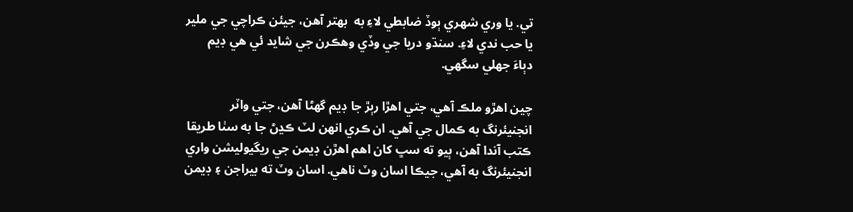تي. يا وري شهري ٻوڏ ضابطي لاءِ به  بهتر آهن، جيئن ڪراچي جي ملير يا حب ندي لاءِ. سنڌو دريا جي وڏي وهڪرن جي شايد ئي هي ڊيم دٻاءَ جهلي سگهي.

چين اهڙو ملڪ آهي، جتي اهڙا رٻڙ جا ڊيم گهڻا آهن، جتي واٽر انجنيئرنگ به ڪمال جي آهي. ان ڪري انهن لٽ ڪڍڻ جا به سٺا طريقا ڪتب آندا آهن، ٻيو ته سڀ کان اهم اهڙن ڊيمن جي ريگيوليشن واري انجنيئرنگ به آهي، جيڪا اسان وٽ ناهي. اسان وٽ ته بيراجن ۽ ڊيمن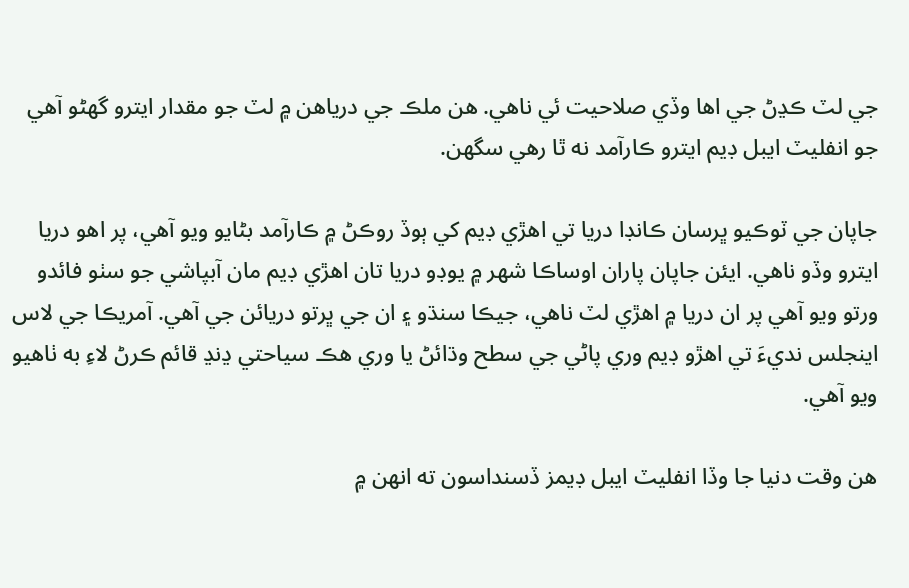جي لٽ ڪڍڻ جي اها وڏي صلاحيت ئي ناهي. هن ملڪ جي درياهن ۾ لٽ جو مقدار ايترو گهڻو آهي جو انفليٽ ايبل ڊيم ايترو ڪارآمد نه ٿا رهي سگهن.

جاپان جي ٽوڪيو ڀرسان ڪانڊا دريا تي اهڙي ڊيم کي ٻوڏ روڪڻ ۾ ڪارآمد بڻايو ويو آهي، پر اهو دريا ايترو وڏو ناهي. ايئن جاپان پاران اوساڪا شهر ۾ يوڊو دريا تان اهڙي ڊيم مان آبپاشي جو سٺو فائدو ورتو ويو آهي پر ان دريا ۾ اهڙي لٽ ناهي، جيڪا سنڌو ۽ ان جي ڀرتو دريائن جي آهي. آمريڪا جي لاس اينجلس نديءَ تي اهڙو ڊيم وري پاڻي جي سطح وڌائڻ يا وري هڪ سياحتي ڍنڍ قائم ڪرڻ لاءِ به ٺاهيو ويو آهي.

هن وقت دنيا جا وڏا انفليٽ ايبل ڊيمز ڏسنداسون ته انهن ۾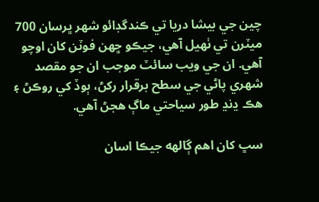چين جي بيشا دريا تي ڪندگڊائو شهر ڀرسان 700 ميٽرن تي ٺهيل آهي، جيڪو ڇهن فوٽن کان اوچو آهي. ان جي ويب سائٽ موجب ان جو مقصد شهري پاڻي جي سطح برقرار رکڻ، ٻوڏ کي روڪڻ ۽ هڪ ڍنڍ طور سياحتي ماڳ هجڻ آهي.

سڀ کان اهم ڳالهه جيڪا اسان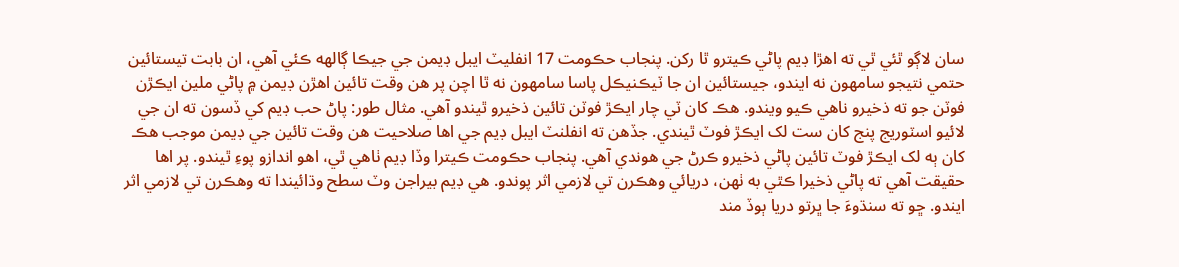سان لاڳو ٿئي ٿي ته اهڙا ڊيم پاڻي ڪيترو ٿا رکن. پنجاب حڪومت 17 انفليٽ ايبل ڊيمن جي جيڪا ڳالهه ڪئي آهي، ان بابت تيستائين حتمي نتيجو سامهون نه ايندو، جيستائين ان جا ٽيڪنيڪل پاسا سامهون نه ٿا اچن پر هن وقت تائين اهڙن ڊيمن ۾ پاڻي ملين ايڪڙن فوٽن جو ته ذخيرو ناهي ڪيو ويندو. هڪ کان ٽي چار ايڪڙ فوٽن تائين ذخيرو ٿيندو آهي. مثال طور: پاڻ حب ڊيم کي ڏسون ته ان جي لائيو اسٽوريج پنج کان ست لک ايڪڙ فوٽ ٿيندي. جڏهن ته انفلنٽ ايبل ڊيم جي اها صلاحيت هن وقت تائين جي ڊيمن موجب هڪ کان ٻه لک ايڪڙ فوٽ تائين پاڻي ذخيرو ڪرڻ جي هوندي آهي. پنجاب حڪومت ڪيترا وڏا ڊيم ٺاهي ٿي، اهو اندازو پوءِ ٿيندو. پر اها حقيقت آهي ته پاڻي ذخيرا ڪٿي به ٺهن، دريائي وهڪرن تي لازمي اثر پوندو. هي ڊيم بيراجن وٽ سطح وڌائيندا ته وهڪرن تي لازمي اثر ايندو. ڇو ته سنڌوءَ جا ڀرتو دريا ٻوڏ مند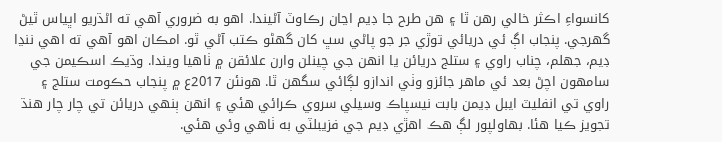کانسواءِ اڪثر خالي رهن ٿا ۽ هن طرح جا ڊيم اڃان رڪاوٽ آڻيندا. اهو به ضروري آهي ته اڻڌريو اڀياس ٿيڻ گهرجي. پنجاب اڳ ئي دريائي توڙي جر جو پاڻي سڀ کان گهڻو ڪتب آڻي ٿو. امڪان اهو آهي ته اهي ننڍا ڊيم، جهلم، چناب راوي ۽ ستلج دريائن يا انهن جي چينلن وارن علائقن ۾ ٺاهيا ويندا. وڌيڪ اسڪيمن جي سامهون اچڻ بعد ئي ماهر جائزو وٺي اندازو لڳائي سگهن ٿا. هونئن 2017ع ۾ پنجاب حڪومت ستلج ۽ راوي تي انفليٽ ايبل ڊيمن بابت نيسپاڪ وسيلي سروي ڪرائي هئي ۽ انهن ٻنهي دريائن تي چار چار هنڌ تجويز ڪيا هئا. بهاولپور لڳ هڪ اهڙي ڊيم جي فزيبلٽي به ٺاهي وئي هئي.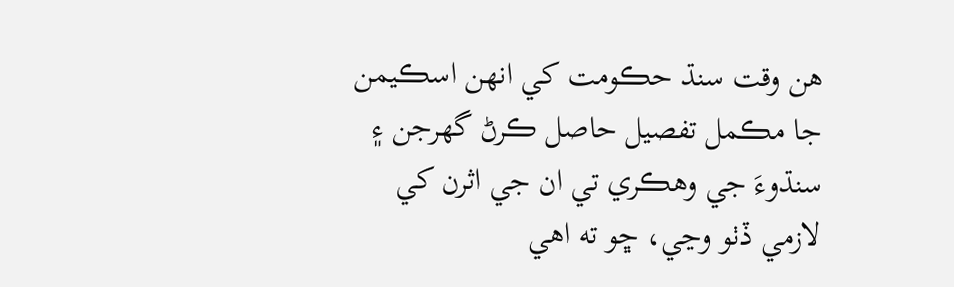هن وقت سنڌ حڪومت کي انهن اسڪيمن جا مڪمل تفصيل حاصل ڪرڻ گهرجن ۽ سنڌوءَ جي وهڪري تي ان جي اثرن کي لازمي ڏٺو وڃي، ڇو ته اهي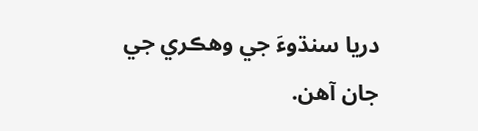دريا سنڌوءَ جي وهڪري جي جان آهن.